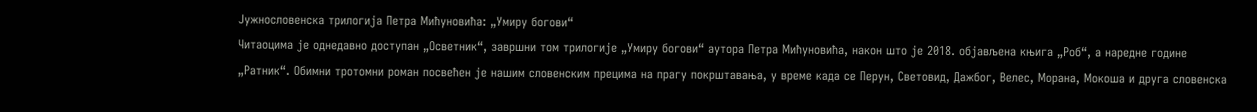Јужнословенска трилогија Петра Мићуновића: „Умиру богови“
Читаоцима је однедавно доступан „Осветник“, завршни том трилогије „Умиру богови“ аутора Петра Мићуновића, након што је 2018. објављена књига „Роб“, а наредне године „Ратник“. Обимни тротомни роман посвећен је нашим словенским прецима на прагу покрштавања, у време када се Перун, Световид, Дажбог, Велес, Морана, Мокоша и друга словенска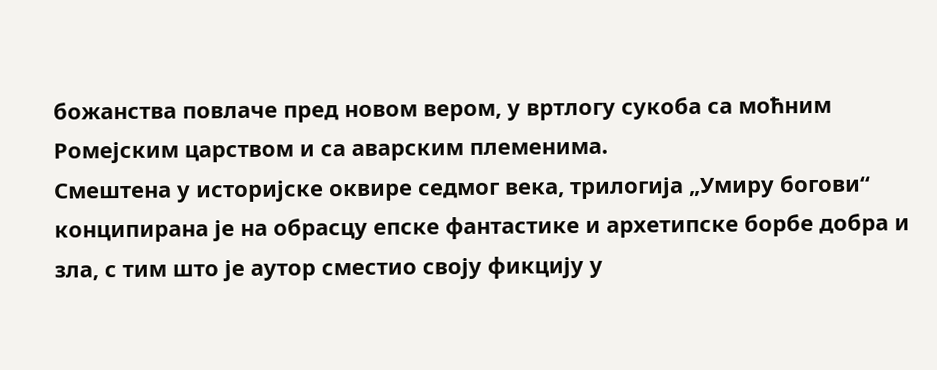божанства повлаче пред новом вером, у вртлогу сукоба са моћним Ромејским царством и са аварским племенима.
Смештена у историјске оквире седмог века, трилогија „Умиру богови“ конципирана је на обрасцу епске фантастике и архетипске борбе добра и зла, с тим што је аутор сместио своју фикцију у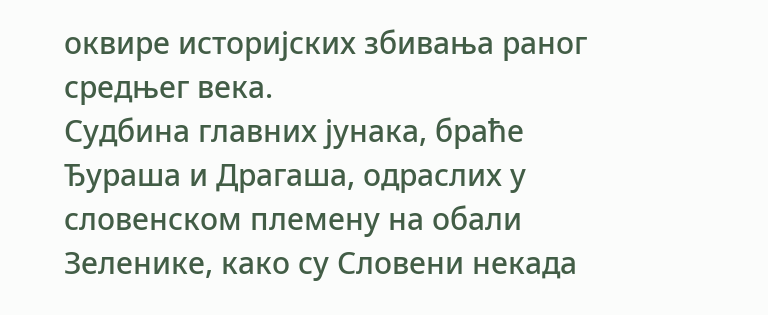оквире историјских збивања раног средњег века.
Судбина главних јунака, браће Ђураша и Драгаша, одраслих у словенском племену на обали Зеленике, како су Словени некада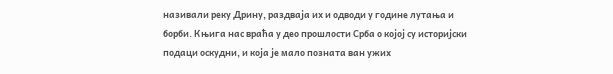називали реку Дрину, раздваја их и одводи у године лутања и борби. Књига нас враћа у део прошлости Срба о којој су историјски подаци оскудни, и која је мало позната ван ужих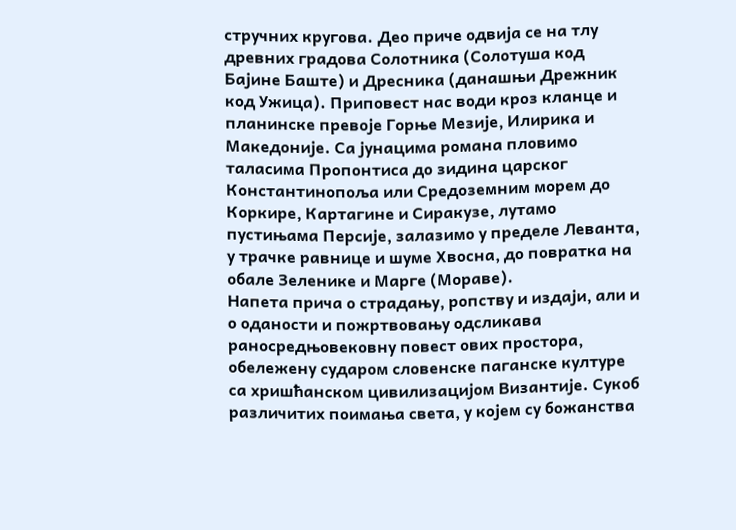стручних кругова. Део приче одвија се на тлу древних градова Солотника (Солотуша код Бајине Баште) и Дресника (данашњи Дрежник код Ужица). Приповест нас води кроз кланце и планинске превоје Горње Мезије, Илирика и Македоније. Са јунацима романа пловимо таласима Пропонтиса до зидина царског Константинопоља или Средоземним морем до Коркире, Картагине и Сиракузе, лутамо пустињама Персије, залазимо у пределе Леванта, у трачке равнице и шуме Хвосна, до повратка на обале Зеленике и Марге (Мораве).
Напета прича о страдању, ропству и издаји, али и о оданости и пожртвовању одсликава раносредњовековну повест ових простора, обележену сударом словенске паганске културе са хришћанском цивилизацијом Византије. Сукоб различитих поимања света, у којем су божанства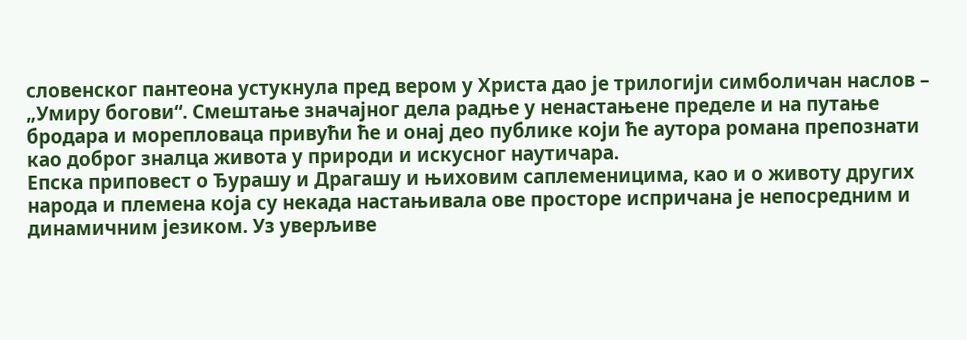словенског пантеона устукнула пред вером у Христа дао је трилогији симболичан наслов – „Умиру богови“. Смештање значајног дела радње у ненастањене пределе и на путање бродара и морепловаца привући ће и онај део публике који ће аутора романа препознати као доброг зналца живота у природи и искусног наутичара.
Епска приповест о Ђурашу и Драгашу и њиховим саплеменицима, као и о животу других народа и племена која су некада настањивала ове просторе испричана је непосредним и динамичним језиком. Уз уверљиве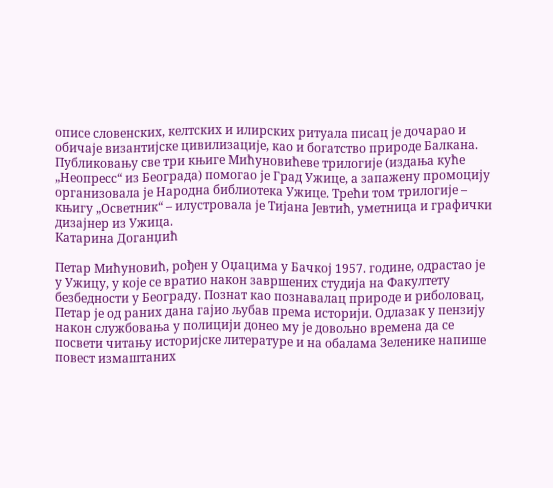описе словенских, келтских и илирских ритуала писац је дочарао и обичаје византијске цивилизације, као и богатство природе Балкана.
Публиковању све три књиге Мићуновићеве трилогије (издања куће „Неопресс“ из Београда) помогао је Град Ужице, а запажену промоцију организовала је Народна библиотека Ужице. Трећи том трилогије – књигу „Осветник“ – илустровала је Тијана Јевтић, уметница и графички дизајнер из Ужица.
Катарина Доганџић

Петар Мићуновић, рођен у Оџацима у Бачкој 1957. године, одрастао је у Ужицу, у које се вратио након завршених студија на Факултету безбедности у Београду. Познат као познавалац природе и риболовац, Петар је од раних дана гајио љубав према историји. Одлазак у пензију након службовања у полицији донео му је довољно времена да се посвети читању историјске литературе и на обалама Зеленике напише повест измаштаних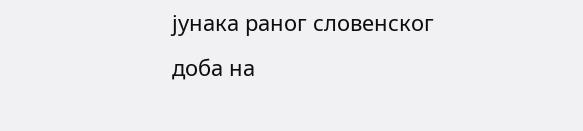јунака раног словенског доба на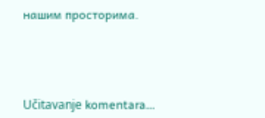нашим просторима.





Učitavanje komentara...